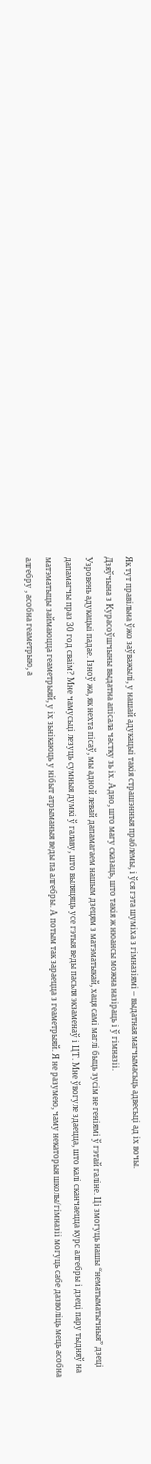Як тут правільна ўжо заўважылі, у нашай адукацыі такія страшэнныя праблемы, і ўся гэта шуміха з гімназіямі – выдатная магчымасьць адвесьці ад іх вочы.
Дзяўчына з Курасоўшчыны выдатна апісала частку зь іх. Адно, што магу сказаць, што такія ж нюансы можна назіраць і ў гімназіі.
Узровень адукацыі падае. Ізноў жа, як нехта пісаў, мы адной левай дапамагаем нашым дзецям з матэматыкай, хаця самі маглі быць зусім не геніямі ў гэтай галіне. Ці змогуць нашы “нематыматычныя” дзеці дапамагчы праз 30 год сваім? Мне чамусьці лезуць сумныя думкі ў галаву, што выляцяць усе гэтыя веды пасьля экзаменаў і ЦТ. Мне ўвогуле здаецца, што калі сканчаецца курс алгебры і дзеці пару тыдняў на матэматыцы займаюцца геаметрыяй, у іх зьнікаюць у нібыт атрыманыя веды па алгебры. А потым так зараецца з геаметрыяй. Я не разумею, чаму некаторыя школы/гімназіі могуць сабе дазволіць мець асобна алгебру , асобна геаметрыю, а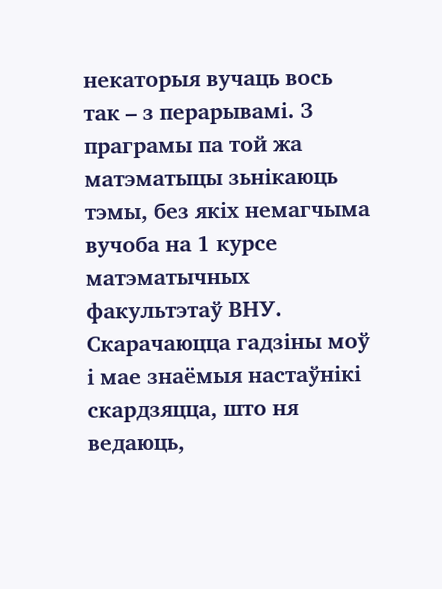некаторыя вучаць вось так – з перарывамі. З праграмы па той жа матэматыцы зьнікаюць тэмы, без якіх немагчыма вучоба на 1 курсе матэматычных факультэтаў ВНУ. Скарачаюцца гадзіны моў і мае знаёмыя настаўнікі скардзяцца, што ня ведаюць,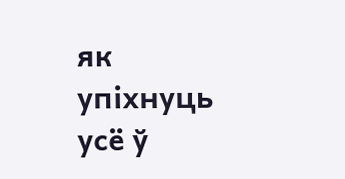як упіхнуць усё ў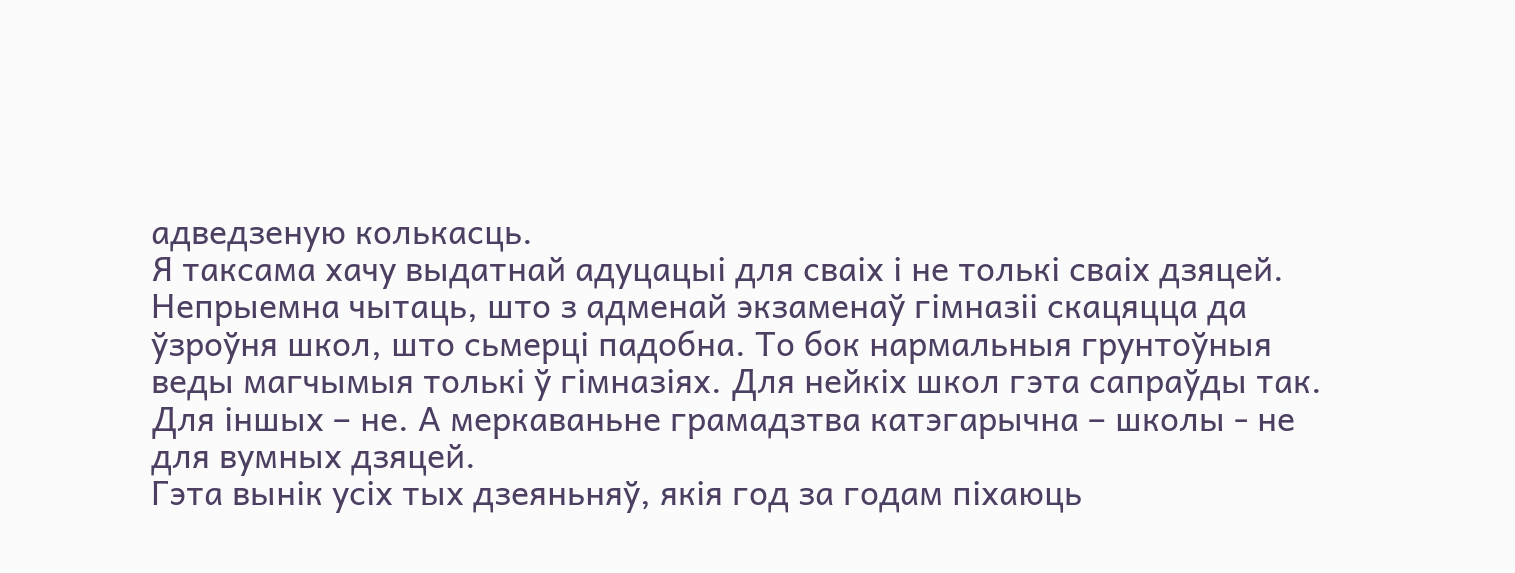адведзеную колькасць.
Я таксама хачу выдатнай адуцацыі для сваіх і не толькі сваіх дзяцей. Непрыемна чытаць, што з адменай экзаменаў гімназіі скацяцца да ўзроўня школ, што сьмерці падобна. То бок нармальныя грунтоўныя веды магчымыя толькі ў гімназіях. Для нейкіх школ гэта сапраўды так. Для іншых – не. А меркаваньне грамадзтва катэгарычна – школы - не для вумных дзяцей.
Гэта вынік усіх тых дзеяньняў, якія год за годам піхаюць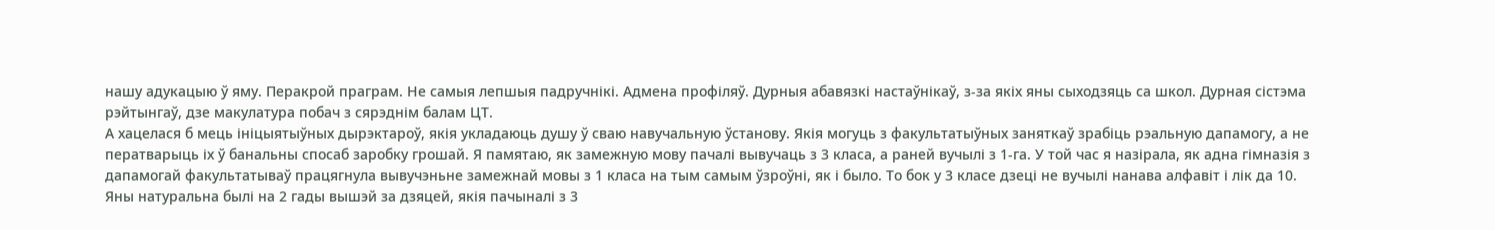нашу адукацыю ў яму. Перакрой праграм. Не самыя лепшыя падручнікі. Адмена профіляў. Дурныя абавязкі настаўнікаў, з-за якіх яны сыходзяць са школ. Дурная сістэма рэйтынгаў, дзе макулатура побач з сярэднім балам ЦТ.
А хацелася б мець ініцыятыўных дырэктароў, якія укладаюць душу ў сваю навучальную ўстанову. Якія могуць з факультатыўных заняткаў зрабіць рэальную дапамогу, а не ператварыць іх ў банальны спосаб заробку грошай. Я памятаю, як замежную мову пачалі вывучаць з 3 класа, а раней вучылі з 1-га. У той час я назірала, як адна гімназія з дапамогай факультатываў працягнула вывучэньне замежнай мовы з 1 класа на тым самым ўзроўні, як і было. То бок у 3 класе дзеці не вучылі нанава алфавіт і лік да 10. Яны натуральна былі на 2 гады вышэй за дзяцей, якія пачыналі з 3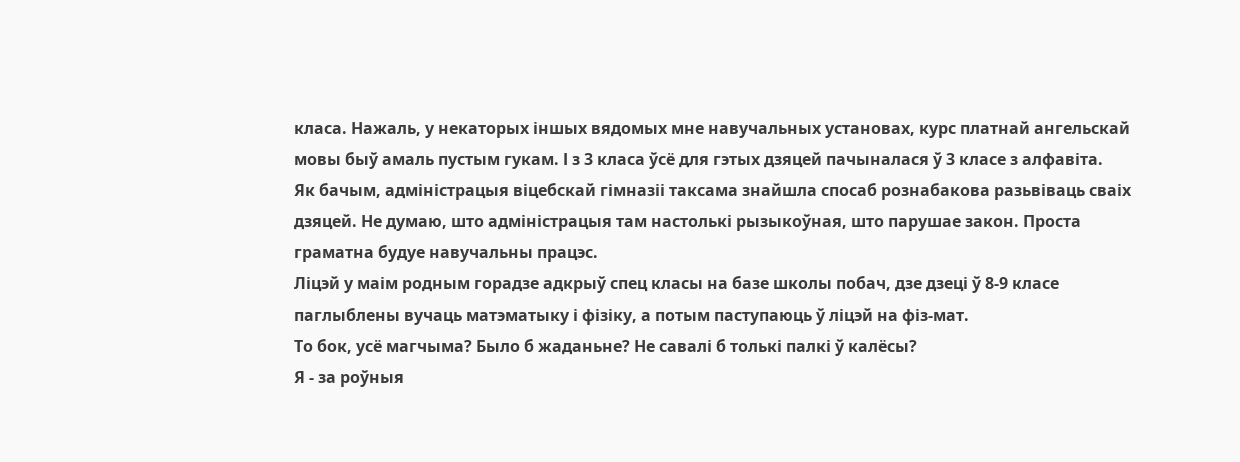класа. Нажаль, у некаторых іншых вядомых мне навучальных установах, курс платнай ангельскай мовы быў амаль пустым гукам. І з 3 класа ўсё для гэтых дзяцей пачыналася ў 3 класе з алфавіта.
Як бачым, адміністрацыя віцебскай гімназіі таксама знайшла спосаб рознабакова разьвіваць сваіх дзяцей. Не думаю, што адміністрацыя там настолькі рызыкоўная, што парушае закон. Проста граматна будуе навучальны працэс.
Ліцэй у маім родным горадзе адкрыў спец класы на базе школы побач, дзе дзеці ў 8-9 класе паглыблены вучаць матэматыку і фізіку, а потым паступаюць ў ліцэй на фіз-мат.
То бок, усё магчыма? Было б жаданьне? Не савалі б толькі палкі ў калёсы?
Я - за роўныя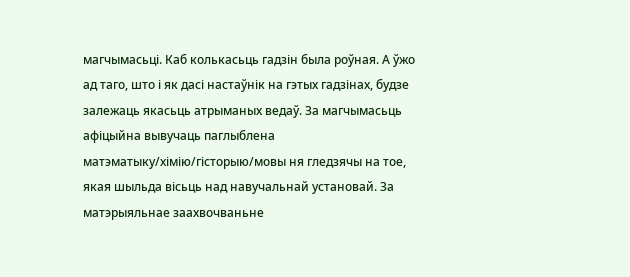магчымасьці. Каб колькасьць гадзін была роўная. А ўжо ад таго, што і як дасі настаўнік на гэтых гадзінах, будзе залежаць якасьць атрыманых ведаў. За магчымасьць афіцыйна вывучаць паглыблена матэматыку/хімію/гісторыю/мовы ня гледзячы на тое, якая шыльда вісьць над навучальнай установай. За матэрыяльнае заахвочваньне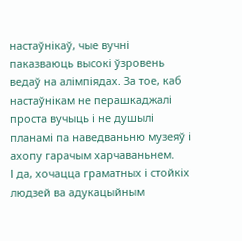настаўнікаў, чые вучні паказваюць высокі ўзровень ведаў на алімпіядах. За тое, каб настаўнікам не перашкаджалі проста вучыць і не душылі планамі па наведваньню музеяў і ахопу гарачым харчаваньнем.
І да, хочацца граматных і стойкіх людзей ва адукацыйным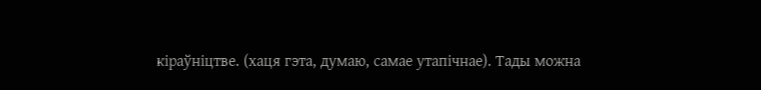кіраўніцтве. (хаця гэта, думаю, самае утапічнае). Тады можна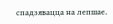спадзявацца на лепшае.